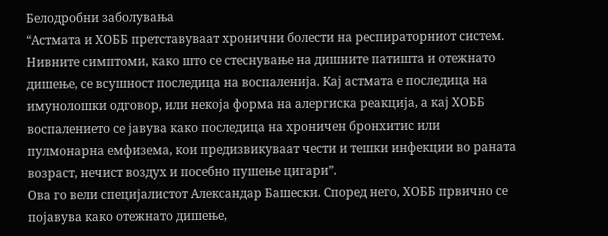Белодробни заболувања
“Астмата и ХОББ претставуваат хронични болести на респираторниот систем. Нивните симптоми, како што се стеснување на дишните патишта и отежнато дишење, се всушност последица на воспаленија. Кај астмата е последица на имунолошки одговор, или некоја форма на алергиска реакција, а кај ХОББ воспалението се јавува како последица на хроничен бронхитис или пулмонарна емфизема, кои предизвикуваат чести и тешки инфекции во раната возраст, нечист воздух и посебно пушење цигари”.
Ова го вели специјалистот Александар Башески. Според него, ХОББ првично се појавува како отежнато дишење,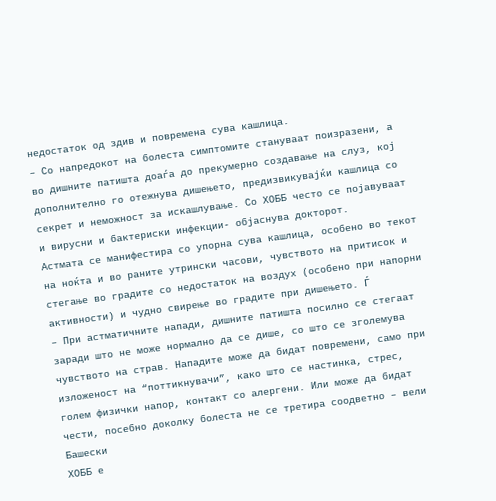недостаток од здив и повремена сува кашлица.
– Со напредокот на болеста симптомите стануваат поизразени, а во дишните патишта доаѓа до прекумерно создавање на слуз, кој дополнително го отежнува дишењето, предизвикувајќи кашлица со секрет и неможност за искашлување. Со ХОББ често се појавуваат и вирусни и бактериски инфекции- објаснува докторот.
Астмата се манифестира со упорна сува кашлица, особено во текот на ноќта и во раните утрински часови, чувството на притисок и стегање во градите со недостаток на воздух (особено при напорни активности) и чудно свирење во градите при дишењето. Ѓ
– При астматичните напади, дишните патишта посилно се стегаат заради што не може нормално да се дише, со што се зголемува чувството на страв. Нападите може да бидат повремени, само при изложеност на “поттикнувачи”, како што се настинка, стрес, голем физички напор, контакт со алергени. Или може да бидат чести, посебно доколку болеста не се третира соодветно – вели Башески
ХОББ е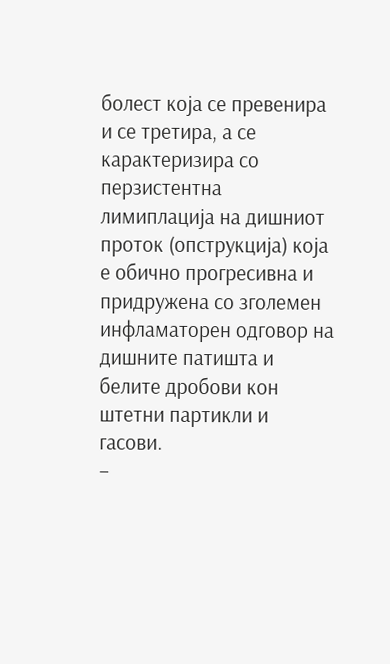болест која се превенира и се третира, а се карактеризира со перзистентна лимиплација на дишниот проток (опструкција) која е обично прогресивна и придружена со зголемен инфламаторен одговор на дишните патишта и белите дробови кон штетни партикли и гасови.
–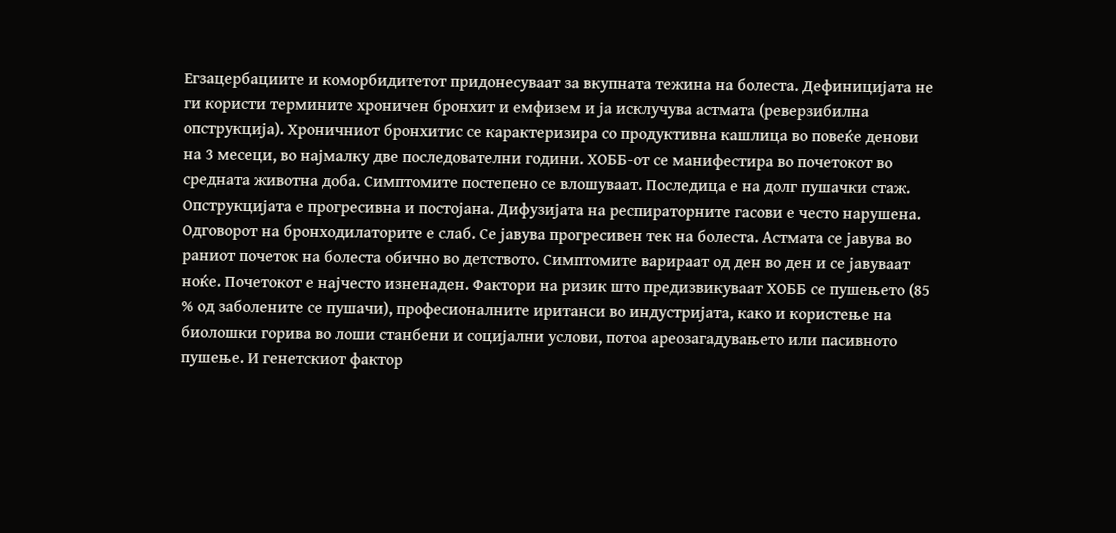Егзацербациите и коморбидитетот придонесуваат за вкупната тежина на болеста. Дефиницијата не ги користи термините хроничен бронхит и емфизем и ја исклучува астмата (реверзибилна опструкција). Хроничниот бронхитис се карактеризира со продуктивна кашлица во повеќе денови на 3 месеци, во најмалку две последователни години. ХОББ-от се манифестира во почетокот во средната животна доба. Симптомите постепено се влошуваат. Последица е на долг пушачки стаж. Опструкцијата е прогресивна и постојана. Дифузијата на респираторните гасови е често нарушена. Одговорот на бронходилаторите е слаб. Се јавува прогресивен тек на болеста. Астмата се јавува во раниот почеток на болеста обично во детството. Симптомите варираат од ден во ден и се јавуваат ноќе. Почетокот е најчесто изненаден. Фактори на ризик што предизвикуваат ХОББ се пушењето (85 % од заболените се пушачи), професионалните иританси во индустријата, како и користење на биолошки горива во лоши станбени и социјални услови, потоа ареозагадувањето или пасивното пушење. И генетскиот фактор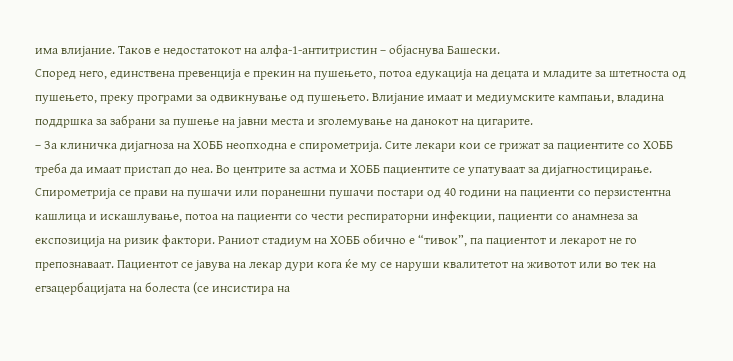има влијание. Таков е недостатокот на алфа-1-антитристин – објаснува Башески.
Според него, единствена превенција е прекин на пушењето, потоа едукација на децата и младите за штетноста од пушењето, преку програми за одвикнување од пушењето. Влијание имаат и медиумските кампањи, владина поддршка за забрани за пушење на јавни места и зголемување на данокот на цигарите.
– За клиничка дијагноза на ХОББ неопходна е спирометрија. Сите лекари кои се грижат за пациентите со ХОББ треба да имаат пристап до неа. Во центрите за астма и ХОББ пациентите се упатуваат за дијагностицирање. Спирометрија се прави на пушачи или поранешни пушачи постари од 40 години на пациенти со перзистентна кашлица и искашлување, потоа на пациенти со чести респираторни инфекции, пациенти со анамнеза за експозиција на ризик фактори. Раниот стадиум на ХОББ обично е “тивок”, па пациентот и лекарот не го препознаваат. Пациентот се јавува на лекар дури кога ќе му се наруши квалитетот на животот или во тек на егзацербацијата на болеста (се инсистира на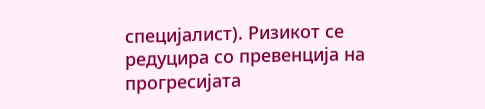специјалист). Ризикот се редуцира со превенција на прогресијата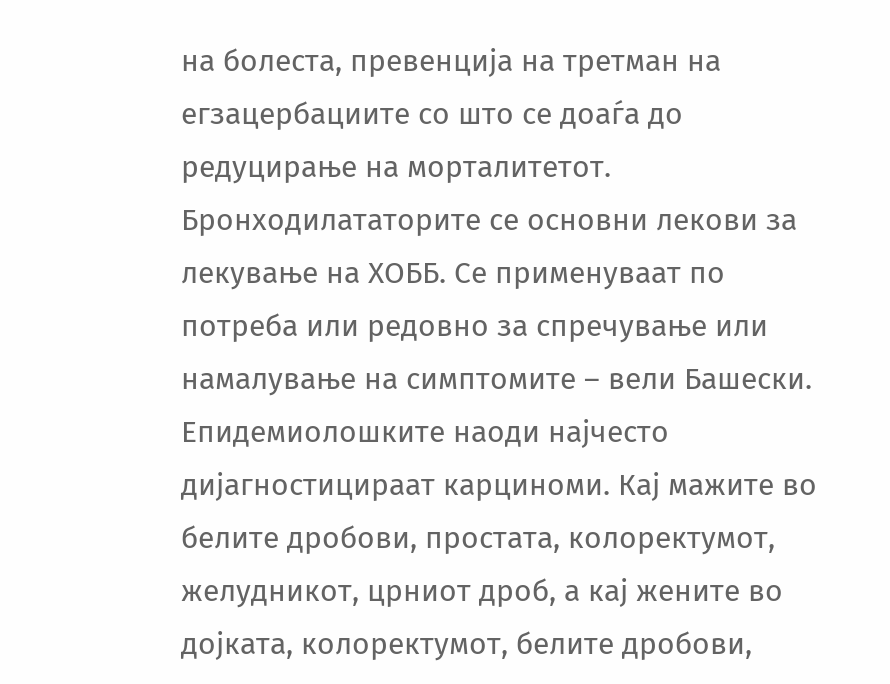на болеста, превенција на третман на егзацербациите со што се доаѓа до редуцирање на морталитетот. Бронходилататорите се основни лекови за лекување на ХОББ. Се применуваат по потреба или редовно за спречување или намалување на симптомите – вели Башески.
Епидемиолошките наоди најчесто дијагностицираат карциноми. Кај мажите во белите дробови, простата, колоректумот, желудникот, црниот дроб, а кај жените во дојката, колоректумот, белите дробови,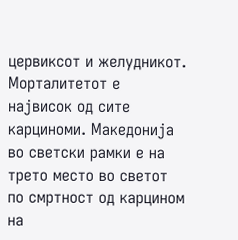цервиксот и желудникот. Морталитетот е највисок од сите карциноми. Македонија во светски рамки е на трето место во светот по смртност од карцином на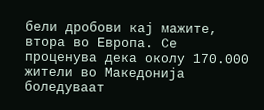бели дробови кај мажите, втора во Европа. Се проценува дека околу 170.000 жители во Македонија боледуваат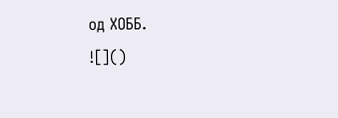од ХОББ.
![]()